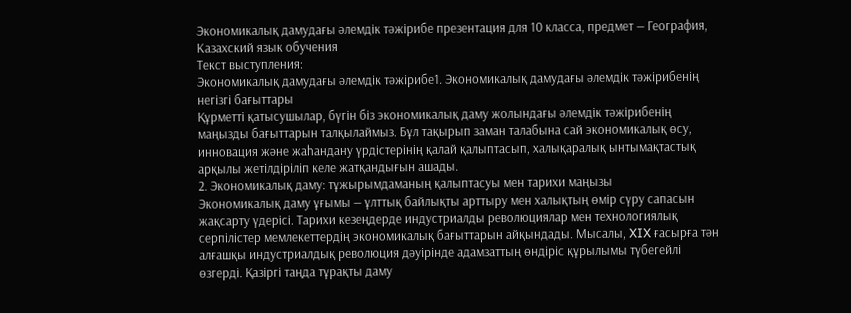Экономикалық дамудағы әлемдік тәжірибе презентация для 10 класса, предмет — География, Казахский язык обучения
Текст выступления:
Экономикалық дамудағы әлемдік тәжірибе1. Экономикалық дамудағы әлемдік тәжірибенің негізгі бағыттары
Құрметті қатысушылар, бүгін біз экономикалық даму жолындағы әлемдік тәжірибенің маңызды бағыттарын талқылаймыз. Бұл тақырып заман талабына сай экономикалық өсу, инновация және жаһандану үрдістерінің қалай қалыптасып, халықаралық ынтымақтастық арқылы жетілдіріліп келе жатқандығын ашады.
2. Экономикалық даму: тұжырымдаманың қалыптасуы мен тарихи маңызы
Экономикалық даму ұғымы — ұлттық байлықты арттыру мен халықтың өмір сүру сапасын жақсарту үдерісі. Тарихи кезеңдерде индустриалды революциялар мен технологиялық серпілістер мемлекеттердің экономикалық бағыттарын айқындады. Мысалы, XIX ғасырға тән алғашқы индустриалдық революция дәуірінде адамзаттың өндіріс құрылымы түбегейлі өзгерді. Қазіргі таңда тұрақты даму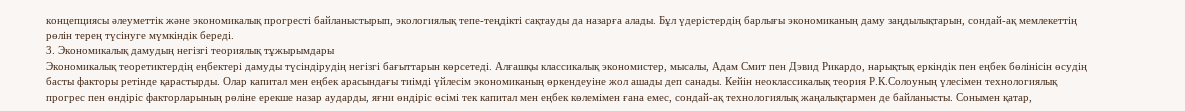концепциясы әлеуметтік және экономикалық прогресті байланыстырып, экологиялық тепе-теңдікті сақтауды да назарға алады. Бұл үдерістердің барлығы экономиканың даму заңдылықтарын, сондай-ақ мемлекеттің рөлін терең түсінуге мүмкіндік береді.
3. Экономикалық дамудың негізгі теориялық тұжырымдары
Экономикалық теоретиктердің еңбектері дамуды түсіндірудің негізгі бағыттарын көрсетеді. Алғашқы классикалық экономистер, мысалы, Адам Смит пен Дэвид Рикардо, нарықтық еркіндік пен еңбек бөлінісін өсудің басты факторы ретінде қарастырды. Олар капитал мен еңбек арасындағы тиімді үйлесім экономиканың өркендеуіне жол ашады деп санады. Кейін неоклассикалық теория Р.К.Солоуның үлесімен технологиялық прогрес пен өндіріс факторларының рөліне ерекше назар аударды, яғни өндіріс өсімі тек капитал мен еңбек көлемімен ғана емес, сондай-ақ технологиялық жаңалықтармен де байланысты. Сонымен қатар,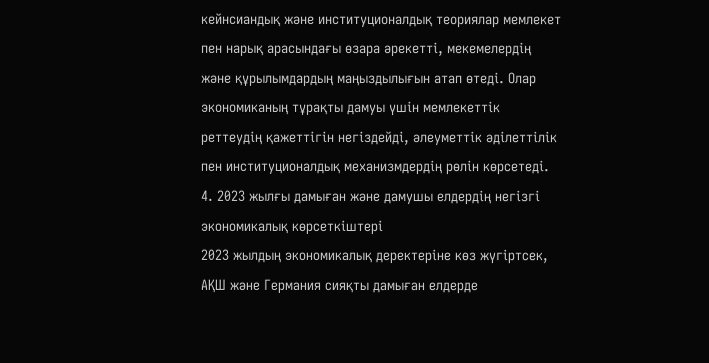кейнсиандық және институционалдық теориялар мемлекет пен нарық арасындағы өзара әрекетті, мекемелердің және құрылымдардың маңыздылығын атап өтеді. Олар экономиканың тұрақты дамуы үшін мемлекеттік реттеудің қажеттігін негіздейді, әлеуметтік әділеттілік пен институционалдық механизмдердің рөлін көрсетеді.
4. 2023 жылғы дамыған және дамушы елдердің негізгі экономикалық көрсеткіштері
2023 жылдың экономикалық деректеріне көз жүгіртсек, АҚШ және Германия сияқты дамыған елдерде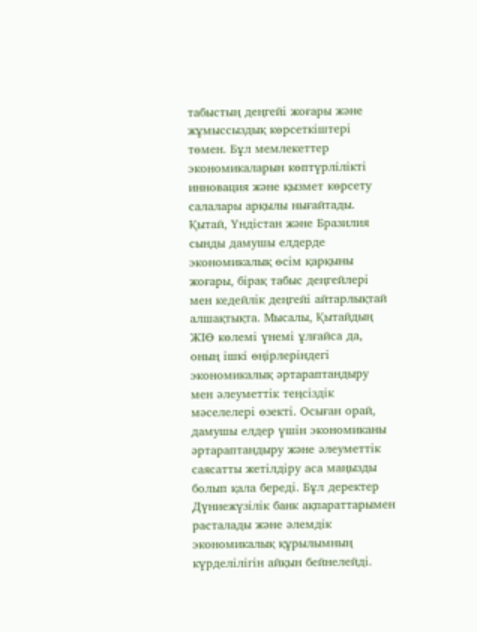табыстың деңгейі жоғары және жұмыссыздық көрсеткіштері төмен. Бұл мемлекеттер экономикаларын көптүрлілікті инновация және қызмет көрсету салалары арқылы нығайтады. Қытай, Үндістан және Бразилия сынды дамушы елдерде экономикалық өсім қарқыны жоғары, бірақ табыс деңгейлері мен кедейлік деңгейі айтарлықтай алшақтықта. Мысалы, Қытайдың ЖІӨ көлемі үнемі ұлғайса да, оның ішкі өңірлеріндегі экономикалық әртараптандыру мен әлеуметтік теңсіздік мәселелері өзекті. Осыған орай, дамушы елдер үшін экономиканы әртараптандыру және әлеуметтік саясатты жетілдіру аса маңызды болып қала береді. Бұл деректер Дүниежүзілік банк ақпараттарымен расталады және әлемдік экономикалық құрылымның күрделілігін айқын бейнелейді.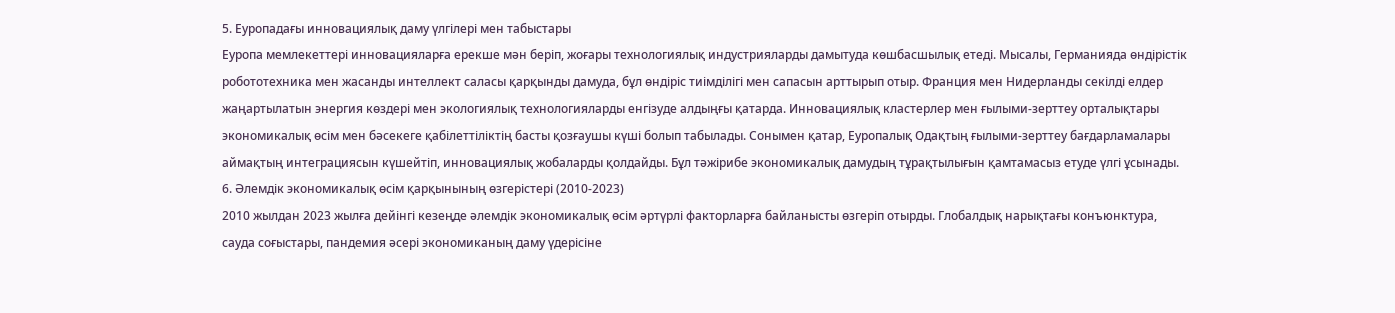5. Еуропадағы инновациялық даму үлгілері мен табыстары
Еуропа мемлекеттері инновацияларға ерекше мән беріп, жоғары технологиялық индустрияларды дамытуда көшбасшылық етеді. Мысалы, Германияда өндірістік робототехника мен жасанды интеллект саласы қарқынды дамуда, бұл өндіріс тиімділігі мен сапасын арттырып отыр. Франция мен Нидерланды секілді елдер жаңартылатын энергия көздері мен экологиялық технологияларды енгізуде алдыңғы қатарда. Инновациялық кластерлер мен ғылыми-зерттеу орталықтары экономикалық өсім мен бәсекеге қабілеттіліктің басты қозғаушы күші болып табылады. Сонымен қатар, Еуропалық Одақтың ғылыми-зерттеу бағдарламалары аймақтың интеграциясын күшейтіп, инновациялық жобаларды қолдайды. Бұл тәжірибе экономикалық дамудың тұрақтылығын қамтамасыз етуде үлгі ұсынады.
6. Әлемдік экономикалық өсім қарқынының өзгерістері (2010-2023)
2010 жылдан 2023 жылға дейінгі кезеңде әлемдік экономикалық өсім әртүрлі факторларға байланысты өзгеріп отырды. Глобалдық нарықтағы конъюнктура, сауда соғыстары, пандемия әсері экономиканың даму үдерісіне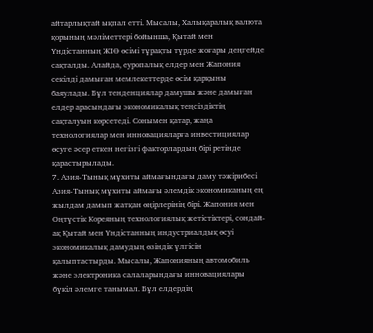айтарлықтай ықпал етті. Мысалы, Халықаралық валюта қорының мәліметтері бойынша, Қытай мен Үндістанның ЖІӨ өсімі тұрақты түрде жоғары деңгейде сақталды. Алайда, еуропалық елдер мен Жапония секілді дамыған мемлекеттерде өсім қарқыны баяулады. Бұл тенденциялар дамушы және дамыған елдер арасындағы экономикалық теңсіздіктің сақталуын көрсетеді. Сонымен қатар, жаңа технологиялар мен инновацияларға инвестициялар өсуге әсер еткен негізгі факторлардың бірі ретінде қарастырылады.
7. Азия-Тынық мұхиты аймағындағы даму тәжірибесі
Азия-Тынық мұхиты аймағы әлемдік экономиканың ең жылдам дамып жатқан өңірлерінің бірі. Жапония мен Оңтүстік Кореяның технологиялық жетістіктері, сондай-ақ Қытай мен Үндістанның индустриалдық өсуі экономикалық дамудың өзіндік үлгісін қалыптастырды. Мысалы, Жапонияның автомобиль және электроника салаларындағы инновациялары бүкіл әлемге танымал. Бұл елдердің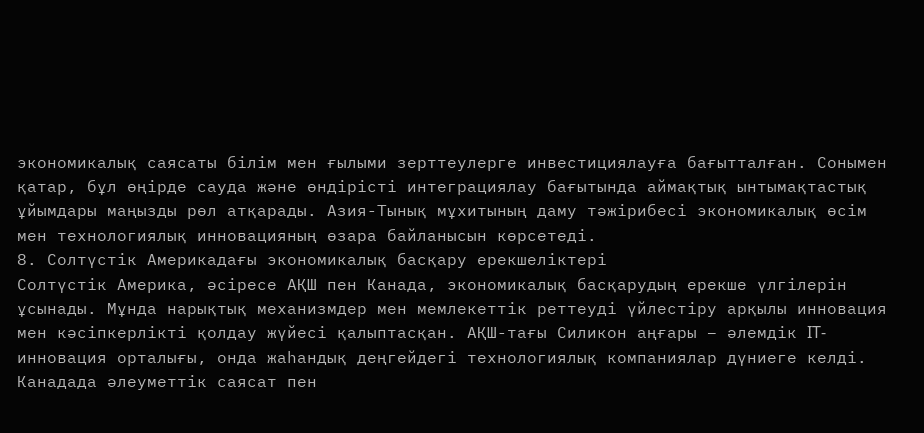экономикалық саясаты білім мен ғылыми зерттеулерге инвестициялауға бағытталған. Сонымен қатар, бұл өңірде сауда және өндірісті интеграциялау бағытында аймақтық ынтымақтастық ұйымдары маңызды рөл атқарады. Азия-Тынық мұхитының даму тәжірибесі экономикалық өсім мен технологиялық инновацияның өзара байланысын көрсетеді.
8. Солтүстік Америкадағы экономикалық басқару ерекшеліктері
Солтүстік Америка, әсіресе АҚШ пен Канада, экономикалық басқарудың ерекше үлгілерін ұсынады. Мұнда нарықтық механизмдер мен мемлекеттік реттеуді үйлестіру арқылы инновация мен кәсіпкерлікті қолдау жүйесі қалыптасқан. АҚШ-тағы Силикон аңғары – әлемдік IT-инновация орталығы, онда жаһандық деңгейдегі технологиялық компаниялар дүниеге келді. Канадада әлеуметтік саясат пен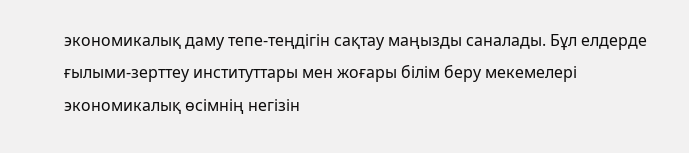экономикалық даму тепе-теңдігін сақтау маңызды саналады. Бұл елдерде ғылыми-зерттеу институттары мен жоғары білім беру мекемелері экономикалық өсімнің негізін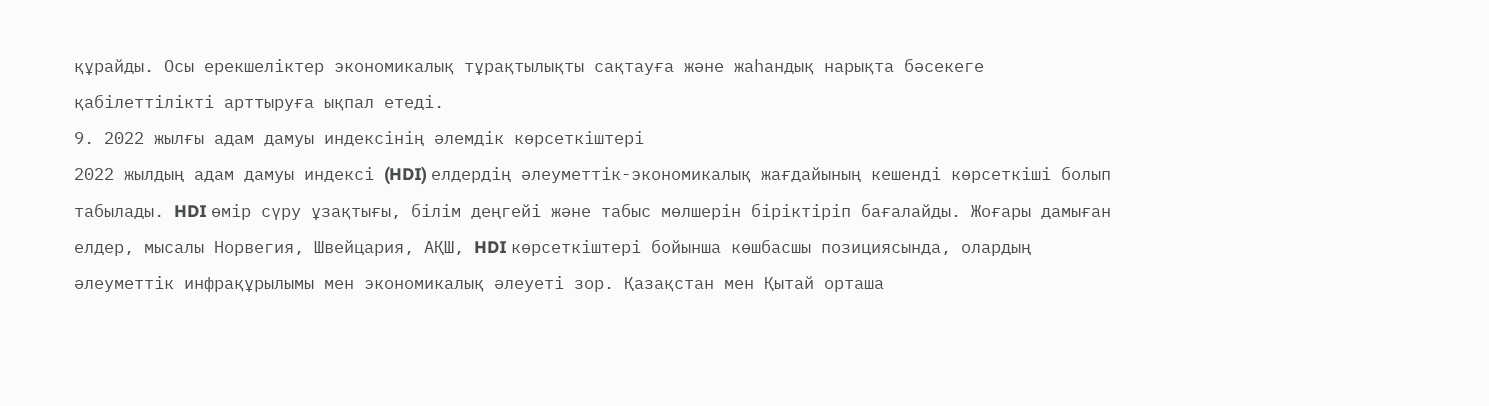құрайды. Осы ерекшеліктер экономикалық тұрақтылықты сақтауға және жаһандық нарықта бәсекеге қабілеттілікті арттыруға ықпал етеді.
9. 2022 жылғы адам дамуы индексінің әлемдік көрсеткіштері
2022 жылдың адам дамуы индексі (HDI) елдердің әлеуметтік-экономикалық жағдайының кешенді көрсеткіші болып табылады. HDI өмір сүру ұзақтығы, білім деңгейі және табыс мөлшерін біріктіріп бағалайды. Жоғары дамыған елдер, мысалы Норвегия, Швейцария, АҚШ, HDI көрсеткіштері бойынша көшбасшы позициясында, олардың әлеуметтік инфрақұрылымы мен экономикалық әлеуеті зор. Қазақстан мен Қытай орташа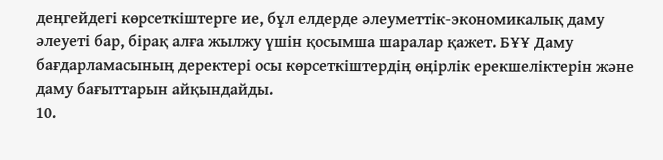деңгейдегі көрсеткіштерге ие, бұл елдерде әлеуметтік-экономикалық даму әлеуеті бар, бірақ алға жылжу үшін қосымша шаралар қажет. БҰҰ Даму бағдарламасының деректері осы көрсеткіштердің өңірлік ерекшеліктерін және даму бағыттарын айқындайды.
10.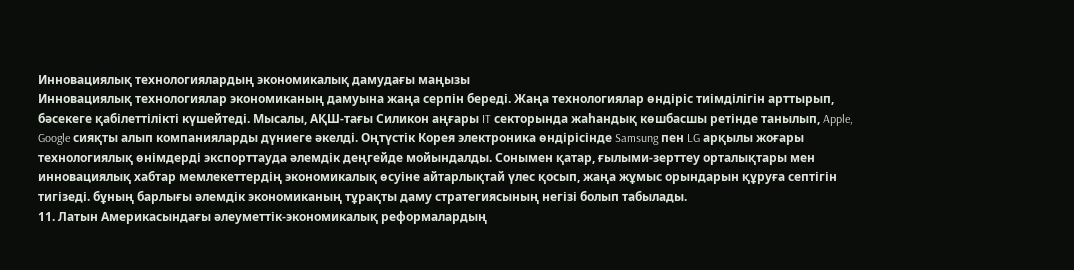Инновациялық технологиялардың экономикалық дамудағы маңызы
Инновациялық технологиялар экономиканың дамуына жаңа серпін береді. Жаңа технологиялар өндіріс тиімділігін арттырып, бәсекеге қабілеттілікті күшейтеді. Мысалы, АҚШ-тағы Силикон аңғары IT секторында жаһандық көшбасшы ретінде танылып, Apple, Google сияқты алып компанияларды дүниеге әкелді. Оңтүстік Корея электроника өндірісінде Samsung пен LG арқылы жоғары технологиялық өнімдерді экспорттауда әлемдік деңгейде мойындалды. Сонымен қатар, ғылыми-зерттеу орталықтары мен инновациялық хабтар мемлекеттердің экономикалық өсуіне айтарлықтай үлес қосып, жаңа жұмыс орындарын құруға септігін тигізеді. бұның барлығы әлемдік экономиканың тұрақты даму стратегиясының негізі болып табылады.
11. Латын Америкасындағы әлеуметтік-экономикалық реформалардың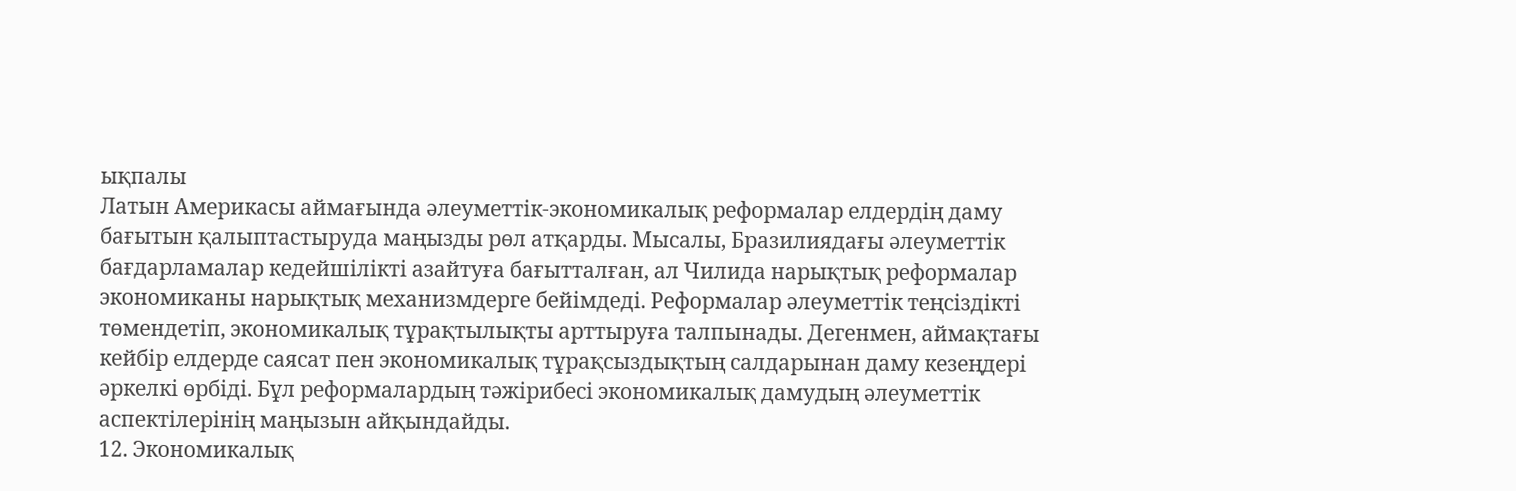ықпалы
Латын Америкасы аймағында әлеуметтік-экономикалық реформалар елдердің даму бағытын қалыптастыруда маңызды рөл атқарды. Мысалы, Бразилиядағы әлеуметтік бағдарламалар кедейшілікті азайтуға бағытталған, ал Чилида нарықтық реформалар экономиканы нарықтық механизмдерге бейімдеді. Реформалар әлеуметтік теңсіздікті төмендетіп, экономикалық тұрақтылықты арттыруға талпынады. Дегенмен, аймақтағы кейбір елдерде саясат пен экономикалық тұрақсыздықтың салдарынан даму кезеңдері әркелкі өрбіді. Бұл реформалардың тәжірибесі экономикалық дамудың әлеуметтік аспектілерінің маңызын айқындайды.
12. Экономикалық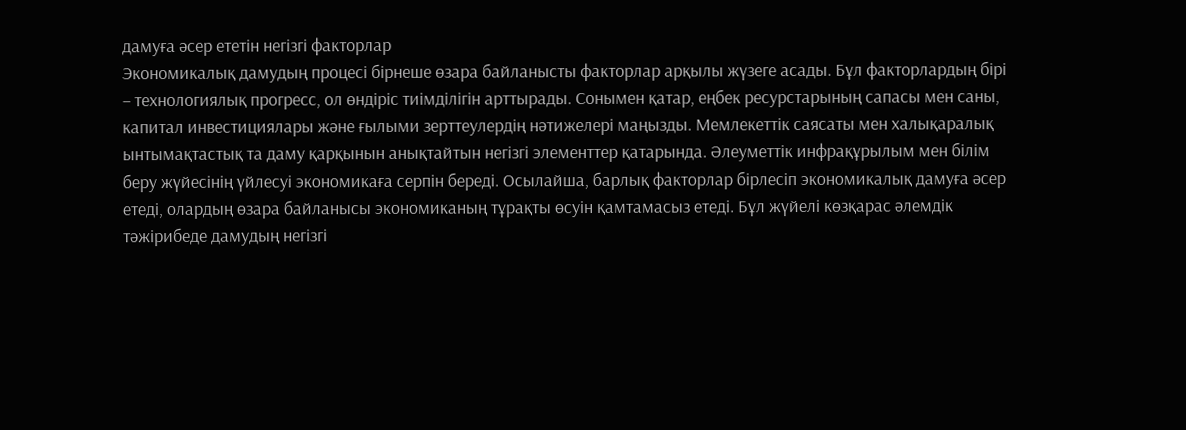дамуға әсер ететін негізгі факторлар
Экономикалық дамудың процесі бірнеше өзара байланысты факторлар арқылы жүзеге асады. Бұл факторлардың бірі – технологиялық прогресс, ол өндіріс тиімділігін арттырады. Сонымен қатар, еңбек ресурстарының сапасы мен саны, капитал инвестициялары және ғылыми зерттеулердің нәтижелері маңызды. Мемлекеттік саясаты мен халықаралық ынтымақтастық та даму қарқынын анықтайтын негізгі элементтер қатарында. Әлеуметтік инфрақұрылым мен білім беру жүйесінің үйлесуі экономикаға серпін береді. Осылайша, барлық факторлар бірлесіп экономикалық дамуға әсер етеді, олардың өзара байланысы экономиканың тұрақты өсуін қамтамасыз етеді. Бұл жүйелі көзқарас әлемдік тәжірибеде дамудың негізгі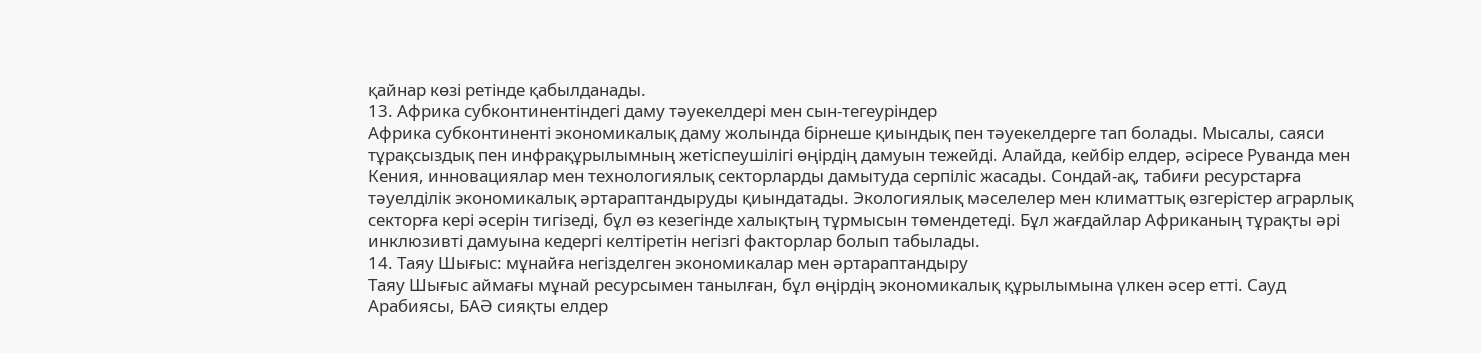қайнар көзі ретінде қабылданады.
13. Африка субконтинентіндегі даму тәуекелдері мен сын-тегеуріндер
Африка субконтиненті экономикалық даму жолында бірнеше қиындық пен тәуекелдерге тап болады. Мысалы, саяси тұрақсыздық пен инфрақұрылымның жетіспеушілігі өңірдің дамуын тежейді. Алайда, кейбір елдер, әсіресе Руванда мен Кения, инновациялар мен технологиялық секторларды дамытуда серпіліс жасады. Сондай-ақ, табиғи ресурстарға тәуелділік экономикалық әртараптандыруды қиындатады. Экологиялық мәселелер мен климаттық өзгерістер аграрлық секторға кері әсерін тигізеді, бұл өз кезегінде халықтың тұрмысын төмендетеді. Бұл жағдайлар Африканың тұрақты әрі инклюзивті дамуына кедергі келтіретін негізгі факторлар болып табылады.
14. Таяу Шығыс: мұнайға негізделген экономикалар мен әртараптандыру
Таяу Шығыс аймағы мұнай ресурсымен танылған, бұл өңірдің экономикалық құрылымына үлкен әсер етті. Сауд Арабиясы, БАӘ сияқты елдер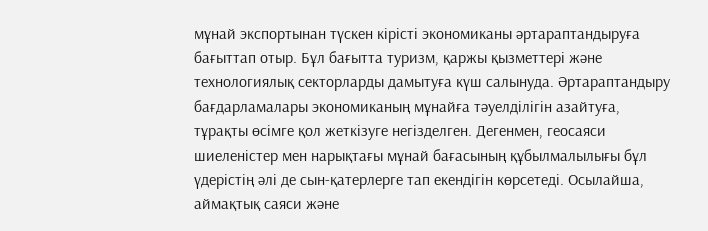мұнай экспортынан түскен кірісті экономиканы әртараптандыруға бағыттап отыр. Бұл бағытта туризм, қаржы қызметтері және технологиялық секторларды дамытуға күш салынуда. Әртараптандыру бағдарламалары экономиканың мұнайға тәуелділігін азайтуға, тұрақты өсімге қол жеткізуге негізделген. Дегенмен, геосаяси шиеленістер мен нарықтағы мұнай бағасының құбылмалылығы бұл үдерістің әлі де сын-қатерлерге тап екендігін көрсетеді. Осылайша, аймақтық саяси және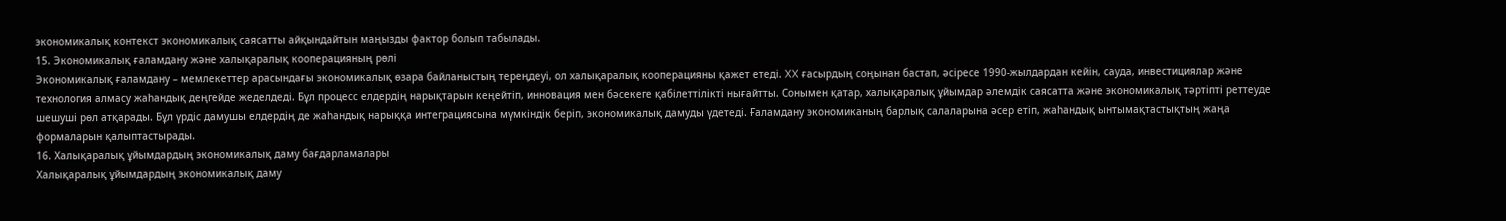экономикалық контекст экономикалық саясатты айқындайтын маңызды фактор болып табылады.
15. Экономикалық ғаламдану және халықаралық кооперацияның рөлі
Экономикалық ғаламдану – мемлекеттер арасындағы экономикалық өзара байланыстың тереңдеуі, ол халықаралық кооперацияны қажет етеді. XX ғасырдың соңынан бастап, әсіресе 1990-жылдардан кейін, сауда, инвестициялар және технология алмасу жаһандық деңгейде жеделдеді. Бұл процесс елдердің нарықтарын кеңейтіп, инновация мен бәсекеге қабілеттілікті нығайтты. Сонымен қатар, халықаралық ұйымдар әлемдік саясатта және экономикалық тәртіпті реттеуде шешуші рөл атқарады. Бұл үрдіс дамушы елдердің де жаһандық нарыққа интеграциясына мүмкіндік беріп, экономикалық дамуды үдетеді. Ғаламдану экономиканың барлық салаларына әсер етіп, жаһандық ынтымақтастықтың жаңа формаларын қалыптастырады.
16. Халықаралық ұйымдардың экономикалық даму бағдарламалары
Халықаралық ұйымдардың экономикалық даму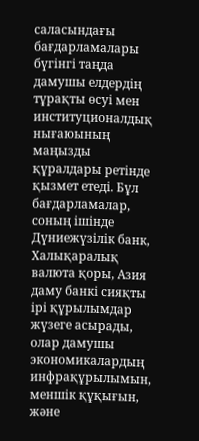саласындағы бағдарламалары бүгінгі таңда дамушы елдердің тұрақты өсуі мен институционалдық нығаюының маңызды құралдары ретінде қызмет етеді. Бұл бағдарламалар, соның ішінде Дүниежүзілік банк, Халықаралық валюта қоры, Азия даму банкі сияқты ірі құрылымдар жүзеге асырады, олар дамушы экономикалардың инфрақұрылымын, меншік құқығын, және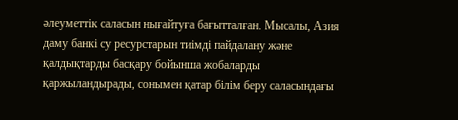әлеуметтік саласын нығайтуға бағытталған. Мысалы, Азия даму банкі су ресурстарын тиімді пайдалану және қалдықтарды басқару бойынша жобаларды қаржыландырады, сонымен қатар білім беру саласындағы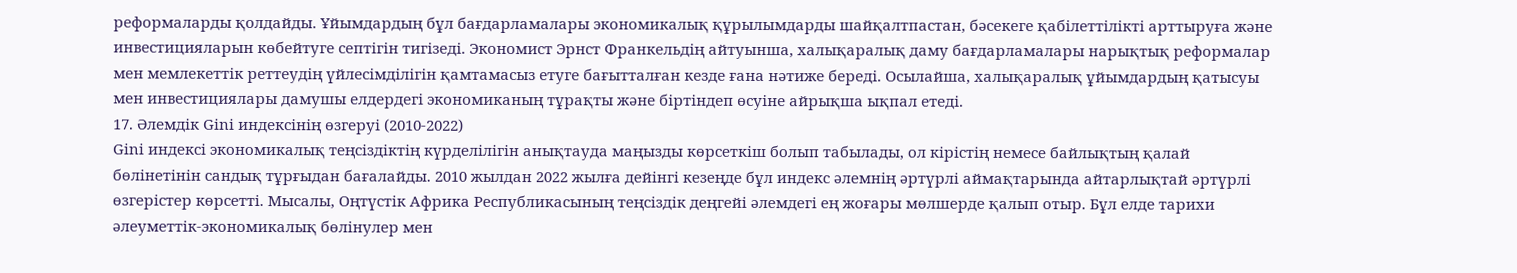реформаларды қолдайды. Ұйымдардың бұл бағдарламалары экономикалық құрылымдарды шайқалтпастан, бәсекеге қабілеттілікті арттыруға және инвестицияларын көбейтуге септігін тигізеді. Экономист Эрнст Франкельдің айтуынша, халықаралық даму бағдарламалары нарықтық реформалар мен мемлекеттік реттеудің үйлесімділігін қамтамасыз етуге бағытталған кезде ғана нәтиже береді. Осылайша, халықаралық ұйымдардың қатысуы мен инвестициялары дамушы елдердегі экономиканың тұрақты және біртіндеп өсуіне айрықша ықпал етеді.
17. Әлемдік Gini индексінің өзгеруі (2010-2022)
Gini индексі экономикалық теңсіздіктің күрделілігін анықтауда маңызды көрсеткіш болып табылады, ол кірістің немесе байлықтың қалай бөлінетінін сандық тұрғыдан бағалайды. 2010 жылдан 2022 жылға дейінгі кезеңде бұл индекс әлемнің әртүрлі аймақтарында айтарлықтай әртүрлі өзгерістер көрсетті. Мысалы, Оңтүстік Африка Республикасының теңсіздік деңгейі әлемдегі ең жоғары мөлшерде қалып отыр. Бұл елде тарихи әлеуметтік-экономикалық бөлінулер мен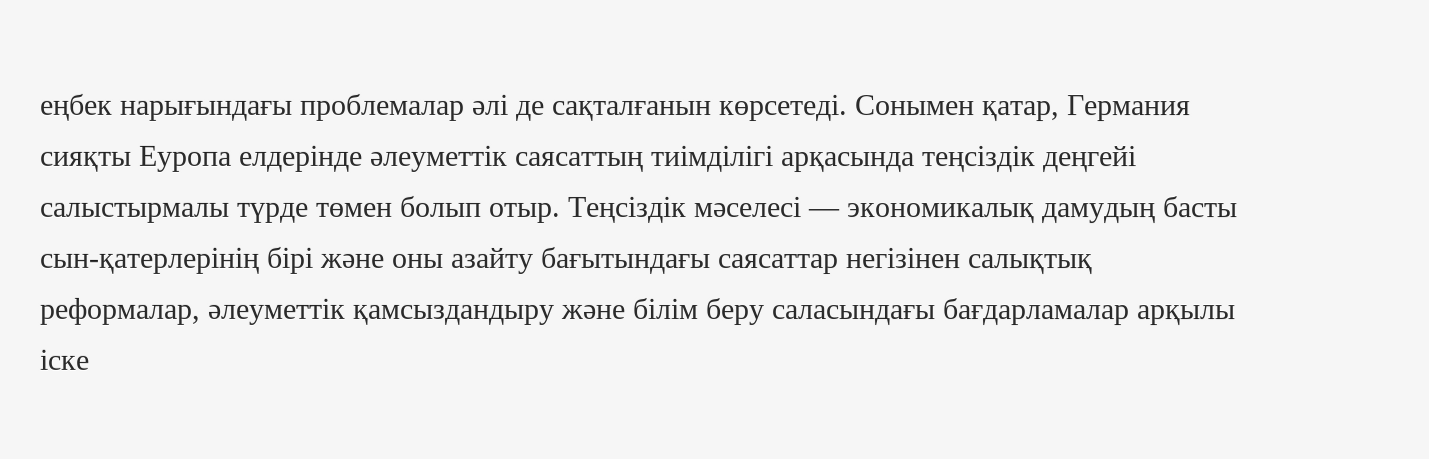еңбек нарығындағы проблемалар әлі де сақталғанын көрсетеді. Сонымен қатар, Германия сияқты Еуропа елдерінде әлеуметтік саясаттың тиімділігі арқасында теңсіздік деңгейі салыстырмалы түрде төмен болып отыр. Теңсіздік мәселесі — экономикалық дамудың басты сын-қатерлерінің бірі және оны азайту бағытындағы саясаттар негізінен салықтық реформалар, әлеуметтік қамсыздандыру және білім беру саласындағы бағдарламалар арқылы іске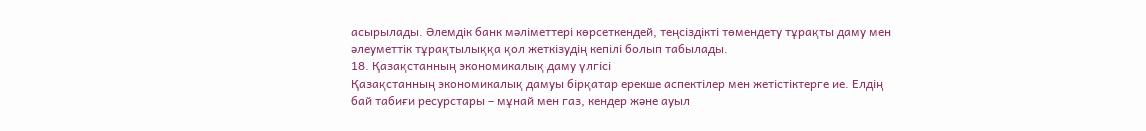асырылады. Әлемдік банк мәліметтері көрсеткендей, теңсіздікті төмендету тұрақты даму мен әлеуметтік тұрақтылыққа қол жеткізудің кепілі болып табылады.
18. Қазақстанның экономикалық даму үлгісі
Қазақстанның экономикалық дамуы бірқатар ерекше аспектілер мен жетістіктерге ие. Елдің бай табиғи ресурстары – мұнай мен газ, кендер және ауыл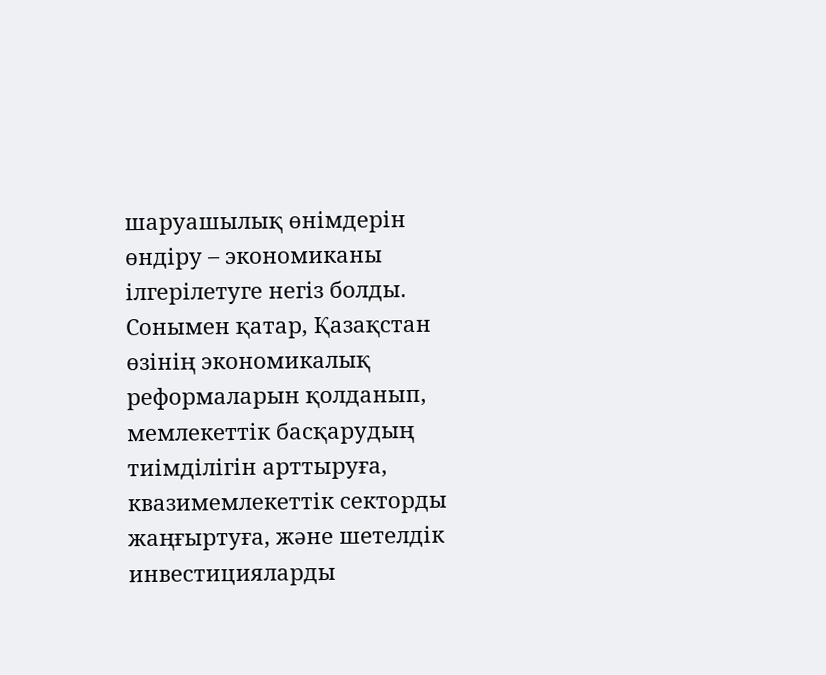шаруашылық өнімдерін өндіру – экономиканы ілгерілетуге негіз болды. Сонымен қатар, Қазақстан өзінің экономикалық реформаларын қолданып, мемлекеттік басқарудың тиімділігін арттыруға, квазимемлекеттік секторды жаңғыртуға, және шетелдік инвестицияларды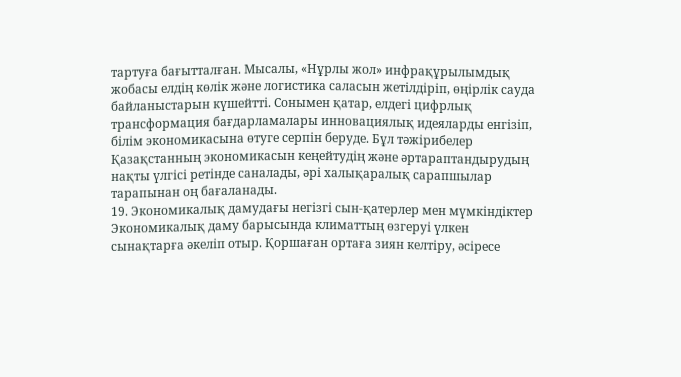тартуға бағытталған. Мысалы, «Нұрлы жол» инфрақұрылымдық жобасы елдің көлік және логистика саласын жетілдіріп, өңірлік сауда байланыстарын күшейтті. Сонымен қатар, елдегі цифрлық трансформация бағдарламалары инновациялық идеяларды енгізіп, білім экономикасына өтуге серпін беруде. Бұл тәжірибелер Қазақстанның экономикасын кеңейтудің және әртараптандырудың нақты үлгісі ретінде саналады, әрі халықаралық сарапшылар тарапынан оң бағаланады.
19. Экономикалық дамудағы негізгі сын-қатерлер мен мүмкіндіктер
Экономикалық даму барысында климаттың өзгеруі үлкен сынақтарға әкеліп отыр. Қоршаған ортаға зиян келтіру, әсіресе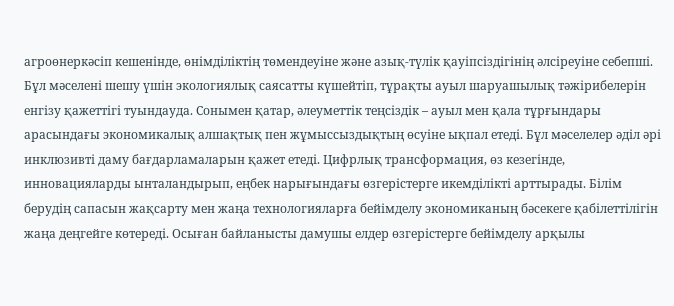агроөнеркәсіп кешенінде, өнімділіктің төмендеуіне және азық-түлік қауіпсіздігінің әлсіреуіне себепші. Бұл мәселені шешу үшін экологиялық саясатты күшейтіп, тұрақты ауыл шаруашылық тәжірибелерін енгізу қажеттігі туындауда. Сонымен қатар, әлеуметтік теңсіздік – ауыл мен қала тұрғындары арасындағы экономикалық алшақтық пен жұмыссыздықтың өсуіне ықпал етеді. Бұл мәселелер әділ әрі инклюзивті даму бағдарламаларын қажет етеді. Цифрлық трансформация, өз кезегінде, инновацияларды ынталандырып, еңбек нарығындағы өзгерістерге икемділікті арттырады. Білім берудің сапасын жақсарту мен жаңа технологияларға бейімделу экономиканың бәсекеге қабілеттілігін жаңа деңгейге көтереді. Осыған байланысты дамушы елдер өзгерістерге бейімделу арқылы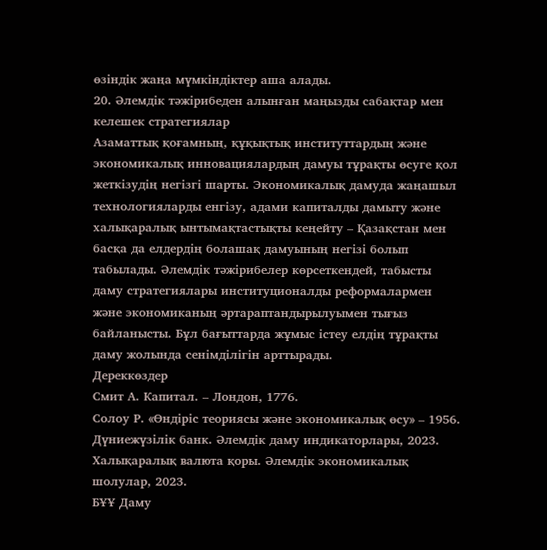өзіндік жаңа мүмкіндіктер аша алады.
20. Әлемдік тәжірибеден алынған маңызды сабақтар мен келешек стратегиялар
Азаматтық қоғамның, құқықтық институттардың және экономикалық инновациялардың дамуы тұрақты өсуге қол жеткізудің негізгі шарты. Экономикалық дамуда жаңашыл технологияларды енгізу, адами капиталды дамыту және халықаралық ынтымақтастықты кеңейту – Қазақстан мен басқа да елдердің болашақ дамуының негізі болып табылады. Әлемдік тәжірибелер көрсеткендей, табысты даму стратегиялары институционалды реформалармен және экономиканың әртараптандырылуымен тығыз байланысты. Бұл бағыттарда жұмыс істеу елдің тұрақты даму жолында сенімділігін арттырады.
Дереккөздер
Смит А. Капитал. – Лондон, 1776.
Солоу Р. «Өндіріс теориясы және экономикалық өсу» – 1956.
Дүниежүзілік банк. Әлемдік даму индикаторлары, 2023.
Халықаралық валюта қоры. Әлемдік экономикалық шолулар, 2023.
БҰҰ Даму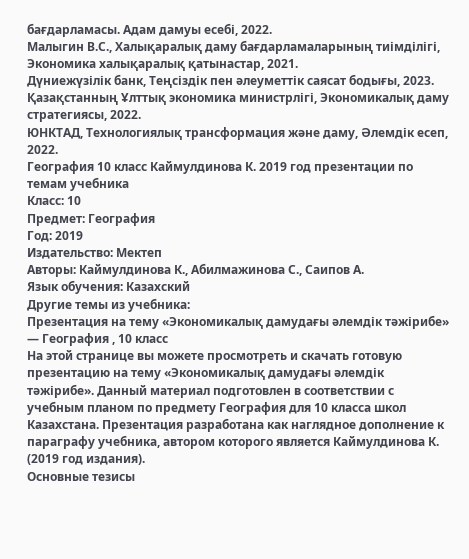бағдарламасы. Адам дамуы есебі, 2022.
Малыгин В.С., Халықаралық даму бағдарламаларының тиімділігі, Экономика халықаралық қатынастар, 2021.
Дүниежүзілік банк, Теңсіздік пен әлеуметтік саясат бодығы, 2023.
Қазақстанның Ұлттық экономика министрлігі, Экономикалық даму стратегиясы, 2022.
ЮНКТАД, Технологиялық трансформация және даму, Әлемдік есеп, 2022.
География 10 класс Каймулдинова К. 2019 год презентации по темам учебника
Класс: 10
Предмет: География
Год: 2019
Издательство: Мектеп
Авторы: Каймулдинова К., Абилмажинова С., Саипов А.
Язык обучения: Казахский
Другие темы из учебника:
Презентация на тему «Экономикалық дамудағы әлемдік тәжірибе» — География , 10 класс
На этой странице вы можете просмотреть и скачать готовую презентацию на тему «Экономикалық дамудағы әлемдік тәжірибе». Данный материал подготовлен в соответствии с учебным планом по предмету География для 10 класса школ Казахстана. Презентация разработана как наглядное дополнение к параграфу учебника, автором которого является Каймулдинова К. (2019 год издания).
Основные тезисы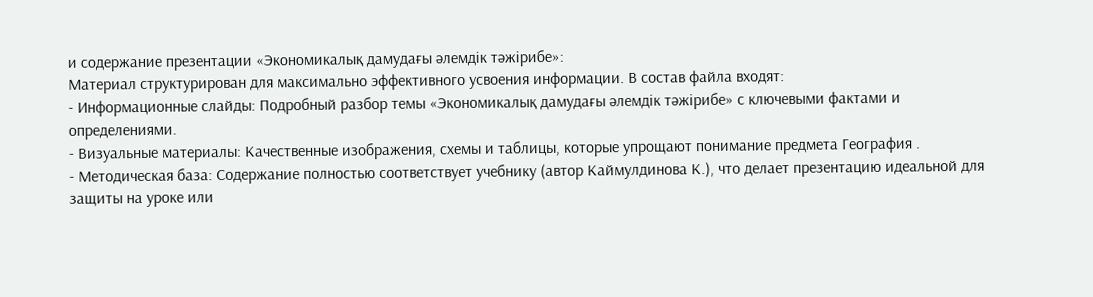и содержание презентации «Экономикалық дамудағы әлемдік тәжірибе»:
Материал структурирован для максимально эффективного усвоения информации. В состав файла входят:
- Информационные слайды: Подробный разбор темы «Экономикалық дамудағы әлемдік тәжірибе» с ключевыми фактами и определениями.
- Визуальные материалы: Качественные изображения, схемы и таблицы, которые упрощают понимание предмета География .
- Методическая база: Содержание полностью соответствует учебнику (автор Каймулдинова К.), что делает презентацию идеальной для защиты на уроке или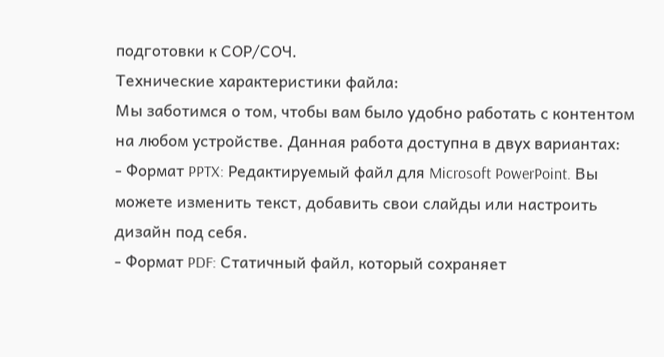подготовки к СОР/СОЧ.
Технические характеристики файла:
Мы заботимся о том, чтобы вам было удобно работать с контентом на любом устройстве. Данная работа доступна в двух вариантах:
- Формат PPTX: Редактируемый файл для Microsoft PowerPoint. Вы можете изменить текст, добавить свои слайды или настроить дизайн под себя.
- Формат PDF: Статичный файл, который сохраняет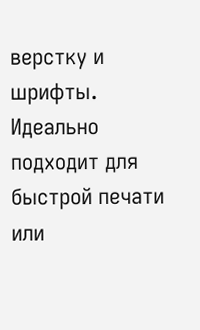верстку и шрифты. Идеально подходит для быстрой печати или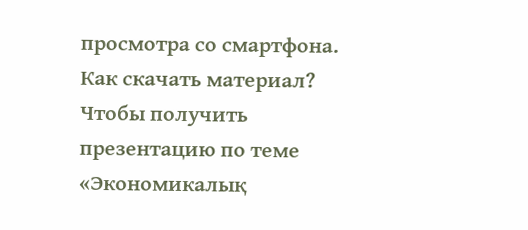просмотра со смартфона.
Как скачать материал?
Чтобы получить презентацию по теме «Экономикалық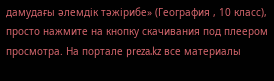дамудағы әлемдік тәжірибе» (География , 10 класс), просто нажмите на кнопку скачивания под плеером просмотра. На портале preza.kz все материалы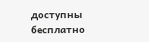доступны бесплатно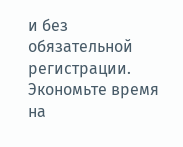и без обязательной регистрации. Экономьте время на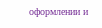оформлении и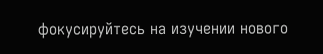фокусируйтесь на изучении нового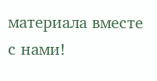материала вместе с нами!